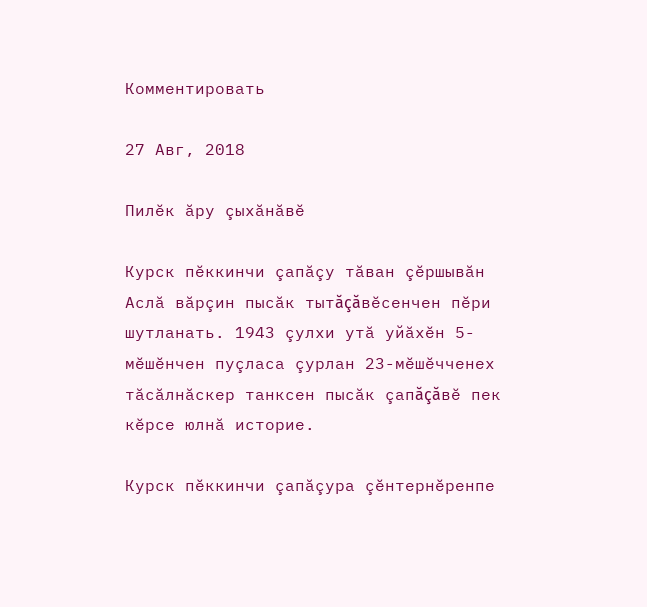Комментировать

27 Авг, 2018

Пилĕк ăру çыхăнăвĕ

Курск пĕккинчи çапăçу тăван çĕршывăн Аслă вăрçин пысăк тытăçăвĕсенчен пĕри шутланать. 1943 çулхи утă уйăхĕн 5-мĕшĕнчен пуçласа çурлан 23-мĕшĕчченех тăсăлнăскер танксен пысăк çапăçăвĕ пек кĕрсе юлнă историе.

Курск пĕккинчи çапăçура çĕнтернĕренпе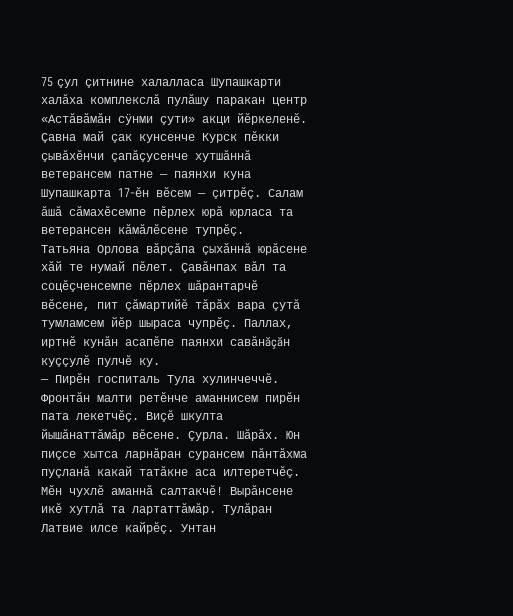75 çул çитнине халалласа Шупашкарти халăха комплекслă пулăшу паракан центр «Астăвăмăн сÿнми çути» акци йĕркеленĕ. Çавна май çак кунсенче Курск пĕкки çывăхĕнчи çапăçусенче хутшăннă ветерансем патне — паянхи куна Шупашкарта 17-ĕн вĕсем — çитрĕç. Салам ăшă сăмахĕсемпе пĕрлех юрă юрласа та ветерансен кăмăлĕсене тупрĕç.
Татьяна Орлова вăрçăпа çыхăннă юрăсене хăй те нумай пĕлет. Çавăнпах вăл та соцĕçченсемпе пĕрлех шăрантарчĕ вĕсене, пит çăмартийĕ тăрăх вара çутă тумламсем йĕр шыраса чупрĕç. Паллах, иртнĕ кунăн асапĕпе паянхи савăнăçăн куççулĕ пулчĕ ку.
— Пирĕн госпиталь Тула хулинчеччĕ. Фронтăн малти ретĕнче аманнисем пирĕн пата лекетчĕç. Виçĕ шкулта йышăнаттăмăр вĕсене. Çурла. Шăрăх. Юн пиçсе хытса ларнăран сурансем пăнтăхма пуçланă какай татăкне аса илтеретчĕç. Мĕн чухлĕ аманнă салтакчĕ! Вырăнсене икĕ хутлă та лартаттăмăр. Тулăран Латвие илсе кайрĕç. Унтан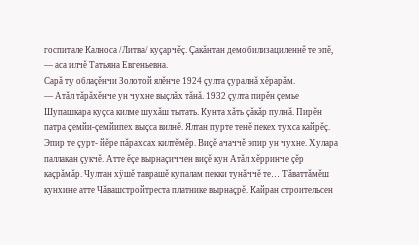госпитале Калноса /Литва/ куçарчĕç. Çакăнтан демобилизациленнĕ те эпĕ, — аса илчĕ Татьяна Евгеньевна.
Сарă ту облаçĕнчи Золотой ялĕнче 1924 çулта çуралнă хĕрарăм.
— Атăл тăрăхĕнче ун чухне выçлăх тăнă. 1932 çулта пирĕн çемье Шупашкара куçса килме шухăш тытать. Кунта хăть çăкăр пулнă. Пирĕн патра çемйи-çемйипех выçса вилнĕ. Ялтан пурте тенĕ пекех тухса кайрĕç. Эпир те çурт- йĕре пăрахсах килтĕмĕр. Виçĕ ачаччĕ эпир ун чухне. Хулара паллакан çукчĕ. Атте ĕçе вырнаçиччен виçĕ кун Атăл хĕрринче çĕр каçрăмăр. Чултан хÿшĕ таврашĕ купалам пекки тунăччĕ те… Тăваттăмĕш кунхине атте Чăвашстройтреста платнике вырнаçрĕ. Кайран строительсен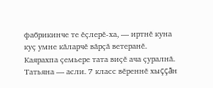фабрикинче те ĕçлерĕ-ха, — иртнĕ куна куç умне кăларчĕ вăрçă ветеранĕ.
Каярахпа çемьере тата виçĕ ача çуралнă. Татьяна — асли. 7 класс вĕреннĕ хыççăн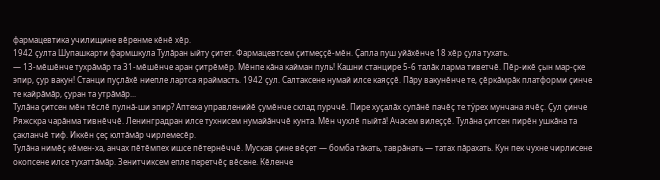фармацевтика училищине вĕренме кĕнĕ хĕр.
1942 çулта Шупашкарти фармшкула Тулăран ыйту çитет. Фармацевтсем çитмеççĕ-мĕн. Çапла пуш уйăхĕнче 18 хĕр çула тухать.
— 13-мĕшĕнче тухрăмăр та 31-мĕшĕнче аран çитрĕмĕр. Мĕнпе кăна кайман пуль! Кашни станцире 5-6 талăк ларма тиветчĕ. Пĕр-икĕ çын мар-çке эпир, çур вакун! Станци пуçлăхĕ ниепле лартса яраймасть. 1942 çул. Салтаксене нумай илсе каяççĕ. Пăру вакунĕнче те, çĕркăмрăк платформи çинче те кайрăмăр, çуран та утрăмăр...
Тулăна çитсен мĕн тĕслĕ пулнă-ши эпир? Аптека управленийĕ çумĕнче склад пурччĕ. Пире хуçалăх супăнĕ пачĕç те тÿрех мунчана ячĕç. Çул çинче Ряжскра чарăнма тивнĕччĕ. Ленинградран илсе тухнисем нумайăнччĕ кунта. Мĕн чухлĕ пыйтă! Ачасем вилеççĕ. Тулăна çитсен пирĕн ушкăна та çакланчĕ тиф. Иккĕн çеç юлтăмăр чирлемесĕр.
Тулăна нимĕç кĕмен-ха, анчах пĕтĕмпех ишсе пĕтернĕччĕ. Мускав çине вĕçет — бомба тăкать, таврăнать — татах пăрахать. Кун пек чухне чирлисене окопсене илсе тухаттăмăр. Зенитчиксем епле перетчĕç вĕсене. Кĕленче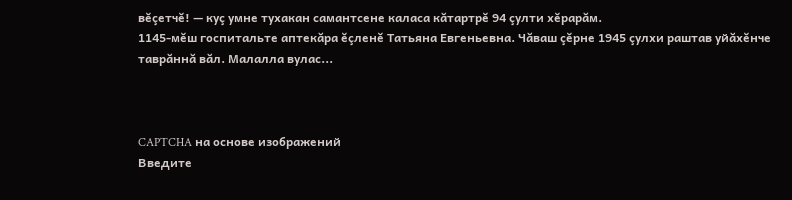вĕçетчĕ! — куç умне тухакан самантсене каласа кăтартрĕ 94 çулти хĕрарăм.
1145-мĕш госпитальте аптекăра ĕçленĕ Татьяна Евгеньевна. Чăваш çĕрне 1945 çулхи раштав уйăхĕнче таврăннă вăл. Малалла вулас...



CAPTCHA на основе изображений
Введите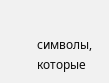символы, которые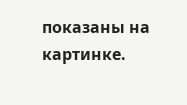показаны на картинке.